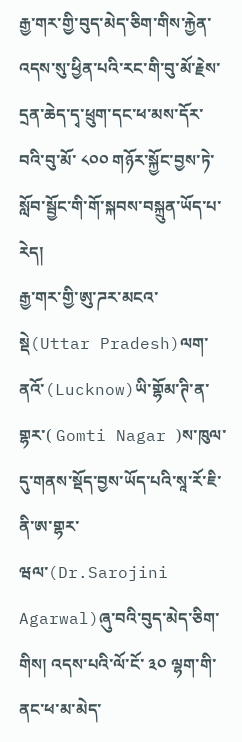རྒྱ་གར་གྱི་བུད་མེད་ཅིག་གིས་རྐྱེན་འདས་སུ་ཕྱིན་པའི་རང་གི་བུ་མོ་རྗེས་དྲན་ཆེད་དྭ་ཕྲུག་དང་ཕ་མས་དོར་བའི་བུ་མོ་ ༨༠༠ གཉོར་སྐྱོང་བྱས་ཏེ་སློབ་སྦྱོང་གི་གོ་སྐབས་བསྐྲུན་ཡོད་པ་རེད།
རྒྱ་གར་གྱི་ཨུ་ཌར་མངའ་སྡེ(Uttar Pradesh)ལག་ནའོ་(Lucknow)ཡི་གྷོམ་ཊི་ན་གྷར་( Gomti Nagar )ས་ཁུལ་དུ་གནས་སྡོད་བྱས་ཡོད་པའི་སཱ་རོ་ཇི་ནི་ཨ་གྷར་ཝལ་(Dr.Sarojini Agarwal)ཞུ་བའི་བུད་མེད་ཅིག་གིས། འདས་པའི་ལོ་ངོ་ ༣༠ ལྷག་གི་ནང་ཕ་མ་མེད་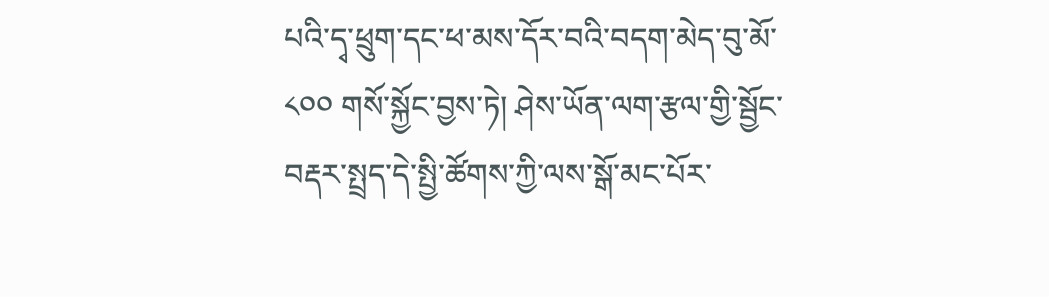པའི་དྭ་ཕྲུག་དང་ཕ་མས་དོར་བའི་བདག་མེད་བུ་མོ་ ༨༠༠ གསོ་སྐྱོང་བྱས་ཏེ། ཤེས་ཡོན་ལག་རྩལ་གྱི་སྦྱོང་བརྡར་སྤྲད་དེ་སྤྱི་ཚོགས་ཀྱི་ལས་སྒོ་མང་པོར་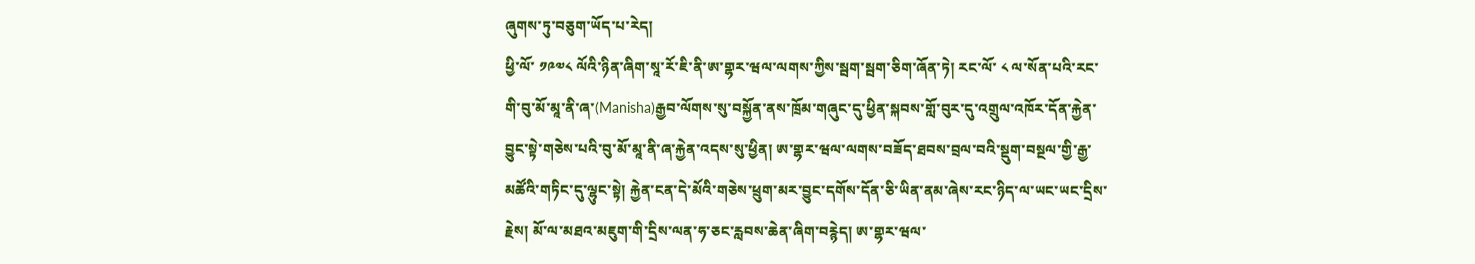ཞུགས་ཏུ་བཅུག་ཡོད་པ་རེད།
ཕྱི་ལོ་ ༡༩༧༨ ལོའི་ཉིན་ཞིག་སཱ་རོ་ཇི་ནི་ཨ་གྷར་ཝལ་ལགས་ཀྱིས་སྦག་སྦག་ཅིག་ཞོན་ཏེ། རང་ལོ་ ༨ ལ་སོན་པའི་རང་གི་བུ་མོ་མཱ་ནི་ཞ་(Manisha)རྒྱབ་ལོགས་སུ་བསྐྱོན་ནས་ཁྲོམ་གཞུང་དུ་ཕྱིན་སྐབས་གློ་བུར་དུ་འགྲུལ་འཁོར་དོན་རྐྱེན་བྱུང་སྟེ་གཅེས་པའི་བུ་མོ་མཱ་ནི་ཞ་རྐྱེན་འདས་སུ་ཕྱིན། ཨ་གྷར་ཝལ་ལགས་བཟོད་ཐབས་བྲལ་བའི་སྡུག་བསྔལ་གྱི་རྒྱ་མཚོའི་གཏིང་དུ་ལྷུང་སྟེ། རྐྱེན་ངན་དེ་མོའི་གཅེས་ཕྲུག་མར་བྱུང་དགོས་དོན་ཅི་ཡིན་ནམ་ཞེས་རང་ཉིད་ལ་ཡང་ཡང་དྲིས་རྗེས། མོ་ལ་མཐའ་མཇུག་གི་དྲིས་ལན་ཧ་ཅང་རླབས་ཆེན་ཞིག་བརྙེད། ཨ་གྷར་ཝལ་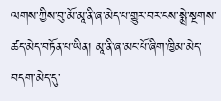ལགས་ཀྱིས་བུ་མོ་མཱ་ནི་ཞ་མེད་པ་གྱུར་བར་ངས་སྨྲེ་སྔགས་ཚད་མེད་བཏོན་པ་ཡིན། མཱ་ནི་ཞ་མང་པོ་ཞིག་ཁྱིམ་མེད་བདག་མེད་དུ་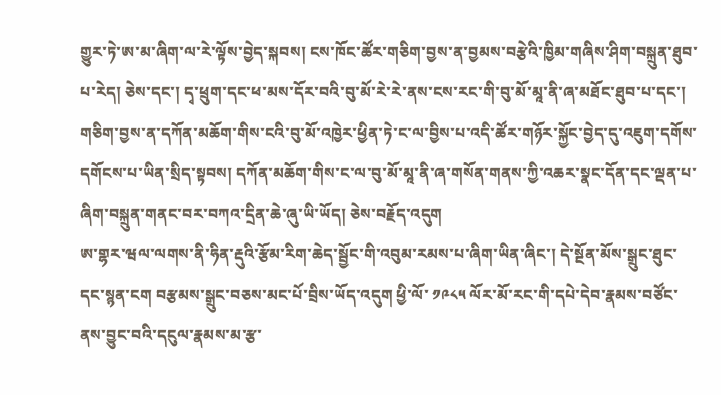གྱུར་ཏེ་ཨ་མ་ཞིག་ལ་རེ་ལྟོས་བྱེད་སྐབས། ངས་ཁོང་ཚོར་གཅིག་བྱས་ན་བྱམས་བརྩེའི་ཁྱིམ་གཞིས་ཤིག་བསྐྲུན་ཐུབ་པ་རེད། ཅེས་དང་། དྭ་ཕྲུག་དང་ཕ་མས་དོར་བའི་བུ་མོ་རེ་རེ་ནས་ངས་རང་གི་བུ་མོ་མཱ་ནི་ཞ་མཐོང་ཐུབ་པ་དང་། གཅིག་བྱས་ན་དཀོན་མཆོག་གིས་ངའི་བུ་མོ་འཁྱེར་ཕྱིན་ཏེ་ང་ལ་བྱིས་པ་འདི་ཚོར་གཉོར་སྐྱོང་བྱེད་དུ་འཇུག་དགོས་དགོངས་པ་ཡིན་སྲིད་སྟབས། དཀོན་མཆོག་གིས་ང་ལ་བུ་མོ་མཱ་ནི་ཞ་གསོན་གནས་ཀྱི་འཆར་སྣང་དོན་དང་ལྡན་པ་ཞིག་བསྐྲུན་གནང་བར་བཀའ་དྲིན་ཆེ་ཞུ་ཡི་ཡོད། ཅེས་བརྗོད་འདུག
ཨ་གྷར་ཝལ་ལགས་ནི་ཧིན་རྡུའི་རྩོམ་རིག་ཆེད་སྦྱོང་གི་འབུམ་རམས་པ་ཞིག་ཡིན་ཞིང་། དེ་སྔོན་མོས་སྒྲུང་ཐུང་དང་སྙན་ངག བརྩམས་སྒྲུང་བཅས་མང་པོ་བྲིས་ཡོད་འདུག ཕྱི་ལོ་ ༡༩༨༥ ལོར་མོ་རང་གི་དཔེ་དེབ་རྣམས་བཙོང་ནས་བྱུང་བའི་དངུལ་རྣམས་མ་རྩ་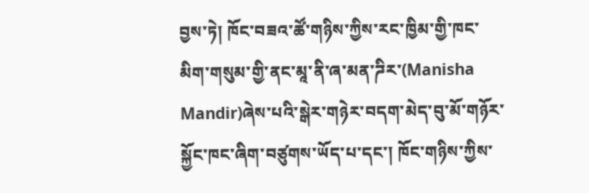བྱས་ཏེ། ཁོང་བཟའ་ཚོ་གཉིས་ཀྱིས་རང་ཁྱིམ་གྱི་ཁང་མིག་གསུམ་གྱི་ནང་མཱ་ནི་ཞ་མན་ཌིར་(Manisha Mandir)ཞེས་པའི་སྒེར་གཉེར་བདག་མེད་བུ་མོ་གཉོར་སྐྱོང་ཁང་ཞིག་བཙུགས་ཡོད་པ་དང་། ཁོང་གཉིས་ཀྱིས་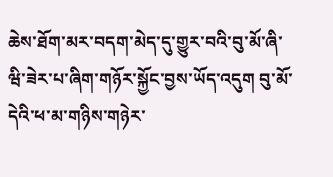ཆེས་ཐོག་མར་བདག་མེད་དུ་གྱུར་བའི་བུ་མོ་ཞི་ཝི་ཟེར་པ་ཞིག་གཉོར་སྐྱོང་བྱས་ཡོད་འདུག བུ་མོ་དེའི་ཕ་མ་གཉིས་གཉེར་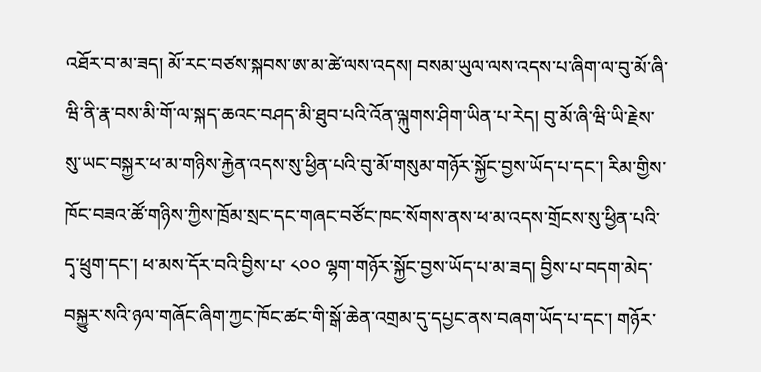འཐོར་བ་མ་ཟད། མོ་རང་བཙས་སྐབས་ཨ་མ་ཚེ་ལས་འདས། བསམ་ཡུལ་ལས་འདས་པ་ཞིག་ལ་བུ་མོ་ཞི་ཝི་ནི་རྣ་བས་མི་གོ་ལ་སྐད་ཆའང་བཤད་མི་ཐུབ་པའི་འོན་ལྐུགས་ཤིག་ཡིན་པ་རེད། བུ་མོ་ཞི་ཝི་ཡི་རྗེས་སུ་ཡང་བསྐྱར་ཕ་མ་གཉིས་རྐྱེན་འདས་སུ་ཕྱིན་པའི་བུ་མོ་གསུམ་གཉོར་སྐྱོང་བྱས་ཡོད་པ་དང་། རིམ་གྱིས་ཁོང་བཟའ་ཚོ་གཉིས་ཀྱིས་ཁྲོམ་སྲང་དང་གཞང་བཙོང་ཁང་སོགས་ནས་ཕ་མ་འདས་གྲོངས་སུ་ཕྱིན་པའི་དྭ་ཕྲུག་དང་། ཕ་མས་དོར་བའི་བྱིས་པ་ ༨༠༠ ལྷག་གཉོར་སྐྱོང་བྱས་ཡོད་པ་མ་ཟད། བྱིས་པ་བདག་མེད་བསྐྱུར་སའི་ཉལ་གཞོང་ཞིག་ཀྱང་ཁོང་ཚང་གི་སྒོ་ཆེན་འགྲམ་དུ་དཔྱང་ནས་བཞག་ཡོད་པ་དང་། གཉོར་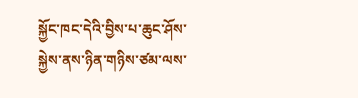སྐྱོང་ཁང་དེའི་བྱིས་པ་ཆུང་ཤོས་སྐྱེས་ནས་ཉིན་གཉིས་ཙམ་ལས་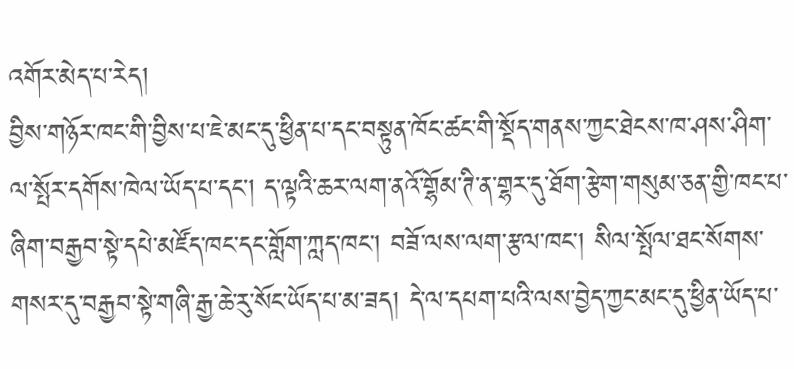འགོར་མེད་པ་རེད།
བྱིས་གཉོར་ཁང་གི་བྱིས་པ་ཇེ་མང་དུ་ཕྱིན་པ་དང་བསྟུན་ཁོང་ཚང་གི་སྡོད་གནས་ཀྱང་ཐེངས་ཁ་ཤས་ཤིག་ལ་སྤོར་དགོས་ཁེལ་ཡོད་པ་དང་། ད་ལྟའི་ཆར་ལག་ནའོ་གྷོམ་ཊི་ན་གྷར་དུ་ཐོག་རྩེག་གསུམ་ཅན་གྱི་ཁང་པ་ཞིག་བརྒྱབ་སྟེ་དཔེ་མཛོད་ཁང་དང་གློག་ཀླད་ཁང་། བཟོ་ལས་ལག་རྩལ་ཁང་། སིལ་སྤོལ་ཐང་སོགས་གསར་དུ་བརྒྱབ་སྟེ་གཞི་རྒྱ་ཆེ་རུ་སོང་ཡོད་པ་མ་ཟད། དེ་ལ་དཔག་པའི་ལས་བྱེད་ཀྱང་མང་དུ་ཕྱིན་ཡོད་པ་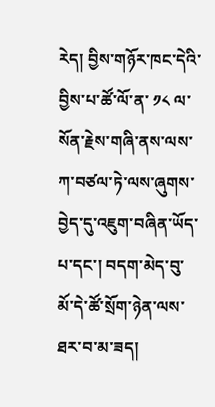རེད། བྱིས་གཉོར་ཁང་དེའི་བྱིས་པ་ཚོ་ལོ་ན་ ༡༨ ལ་སོན་རྗེས་གཞི་ནས་ལས་ཀ་བཙལ་ཏེ་ལས་ཞུགས་བྱེད་དུ་འཇུག་བཞིན་ཡོད་པ་དང་། བདག་མེད་བུ་མོ་དེ་ཚོ་སྲོག་ཉེན་ལས་ཐར་བ་མ་ཟད།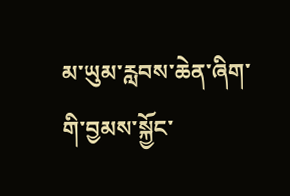མ་ཡུམ་རླབས་ཆེན་ཞིག་གི་བྱམས་སྐྱོང་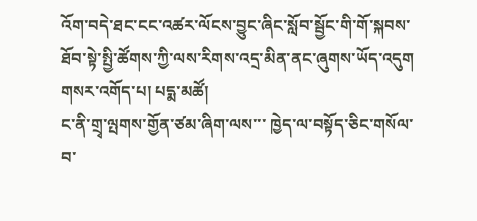འོག་བདེ་ཐང་ངང་འཚར་ལོངས་བྱུང་ཞིང་སློབ་སྦྱོང་གི་གོ་སྐབས་ཐོབ་སྟེ་སྤྱི་ཚོགས་ཀྱི་ལས་རིགས་འདྲ་མིན་ནང་ཞུགས་ཡོད་འདུག
གསར་འགོད་པ། པདྨ་མཚོ།
ང་ནི་གྲྭ་ལྤགས་གྱོན་ཙམ་ཞིག་ལས་་་ ཁྱེད་ལ་བསྟོད་ཅིང་གསོལ་བ་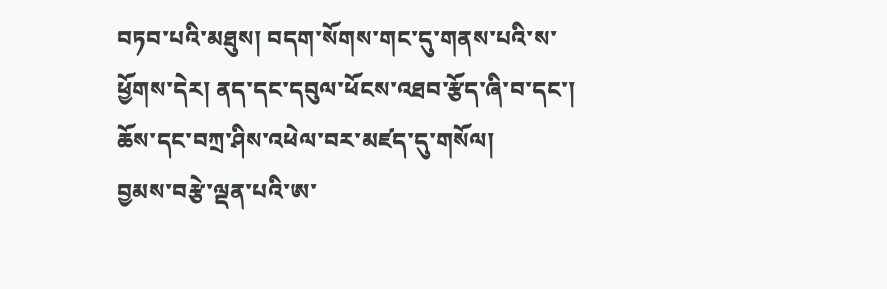བཏབ་པའི་མཐུས། བདག་སོགས་གང་དུ་གནས་པའི་ས་ཕྱོགས་དེར། ནད་དང་དབུལ་ཕོངས་འཐབ་རྩོད་ཞི་བ་དང་། ཆོས་དང་བཀྲ་ཤིས་འཕེལ་བར་མཛད་དུ་གསོལ།
བྱམས་བརྩེ་ལྡན་པའི་ཨ་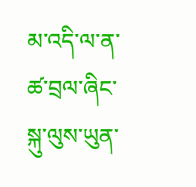མ་འདི་ལ་ན་ཚ་བྲལ་ཞིང་སྐུ་ལུས་ཡུན་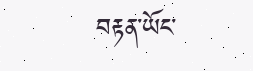བརྟན་ཡོང་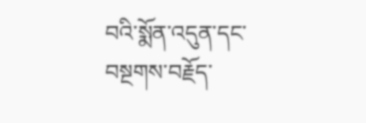བའི་སྨོན་འདུན་དང་བསྔགས་བརྗོད་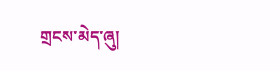གྲངས་མེད་ཞུ།